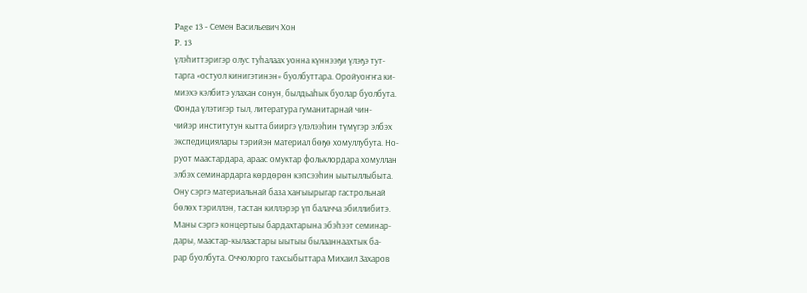Page 13 - Семен Васильевич Хон
P. 13
үлэһиттэригэр олус туһалаах уонна күннээҕи үлэҕэ тут-
тарга «остуол кинигэтинэн» буолбуттара. Оройуоҥҥа ки-
миэхэ кэлбитэ улахан сонун, былдьаһык буолар буолбута.
Фонда үлэтигэр тыл, литература гуманитарнай чин-
чийэр институтун кытта бииргэ үлэлээһин түмүгэр элбэх
экспедициялары тэрийэн материал бөҕө хомуллубута. Но-
руот маастардара, араас омуктар фольклордара хомуллан
элбэх семинардарга көрдөрөн кэпсээһин ыытыллыбыта.
Ону сэргэ материальнай база хаҥыырыгар гастрольнай
бөлөх тэриллэн, тастан киллэрэр үп балачча эбиллибитэ.
Маны сэргэ концертыы бардахтарына эбэһээт семинар-
дары, маастар-кылаастары ыытыы былааннаахтык ба-
рар буолбута. Оччолорго тахсыбыттара Михаил Захаров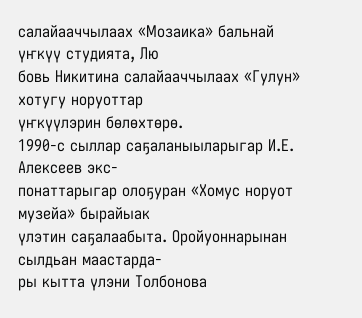салайааччылаах «Мозаика» бальнай үҥкүү студията, Лю
бовь Никитина салайааччылаах «Гулун» хотугу норуоттар
үҥкүүлэрин бөлөхтөрө.
1990-с сыллар саҕаланыыларыгар И.Е. Алексеев экс-
понаттарыгар олоҕуран «Хомус норуот музейа» бырайыак
үлэтин саҕалаабыта. Оройуоннарынан сылдьан маастарда-
ры кытта үлэни Толбонова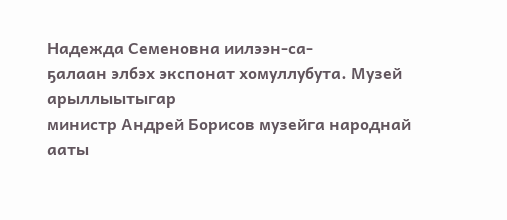Надежда Семеновна иилээн-са-
ҕалаан элбэх экспонат хомуллубута. Музей арыллыытыгар
министр Андрей Борисов музейга народнай ааты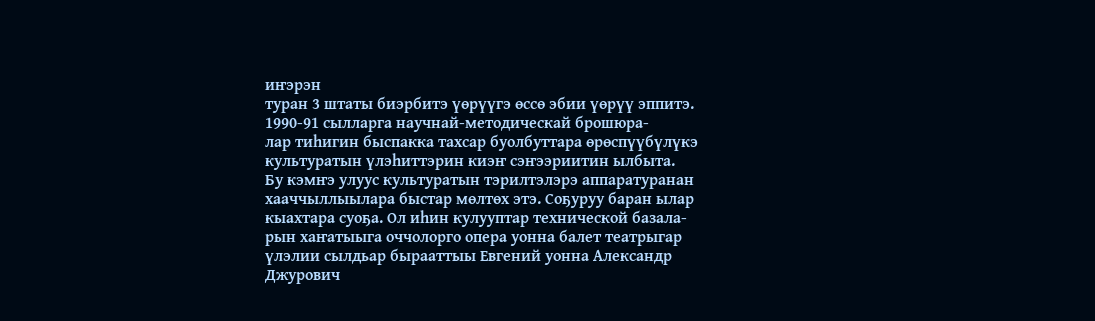иҥэрэн
туран 3 штаты биэрбитэ үөрүүгэ өссө эбии үөрүү эппитэ.
1990-91 сылларга научнай-методическай брошюра-
лар тиһигин быспакка тахсар буолбуттара өрөспүүбүлүкэ
культуратын үлэһиттэрин киэҥ сэҥээриитин ылбыта.
Бу кэмҥэ улуус культуратын тэрилтэлэрэ аппаратуранан
хааччыллыылара быстар мөлтөх этэ. Соҕуруу баран ылар
кыахтара суоҕа. Ол иһин кулууптар технической базала-
рын хаҥатыыга оччолорго опера уонна балет театрыгар
үлэлии сылдьар бырааттыы Евгений уонна Александр
Джурович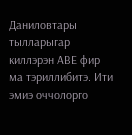Даниловтары тылларыгар киллэрэн АВЕ фир
ма тэриллибитэ. Ити эмиэ оччолорго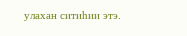улахан ситиһии этэ.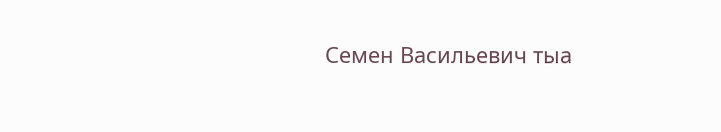Семен Васильевич тыа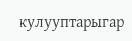кулууптарыгар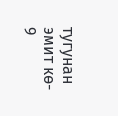тугунан эмит кө-
9